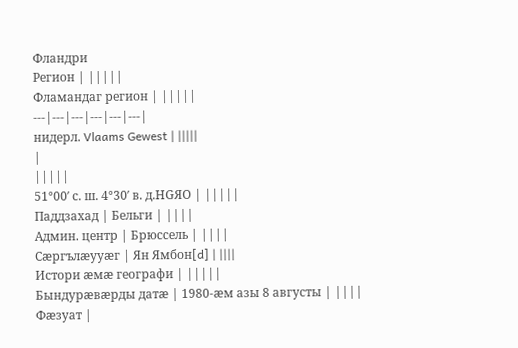Фландри
Регион | |||||
Фламандаг регион | |||||
---|---|---|---|---|---|
нидерл. Vlaams Gewest | |||||
|
|||||
51°00′ с. ш. 4°30′ в. д.HGЯO | |||||
Паддзахад | Бельги | ||||
Админ. центр | Брюссель | ||||
Сæргълæууæг | Ян Ямбон[d] | ||||
Истори æмæ географи | |||||
Бындурæвæрды датæ | 1980-æм азы 8 августы | ||||
Фæзуат |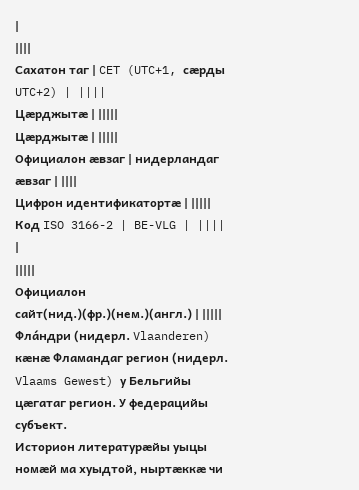|
||||
Сахатон таг | CET (UTC+1, сæрды UTC+2) | ||||
Цæрджытæ | |||||
Цæрджытæ | |||||
Официалон æвзаг | нидерландаг æвзаг | ||||
Цифрон идентификатортæ | |||||
Код ISO 3166-2 | BE-VLG | ||||
|
|||||
Официалон сайт(нид.)(фр.)(нем.)(англ.) | |||||
Фла́ндри (нидерл. Vlaanderen) кæнæ Фламандаг регион (нидерл. Vlaams Gewest) у Бельгийы цæгатаг регион. У федерацийы субъект.
Историон литературæйы уыцы номæй ма хуыдтой, ныртæккæ чи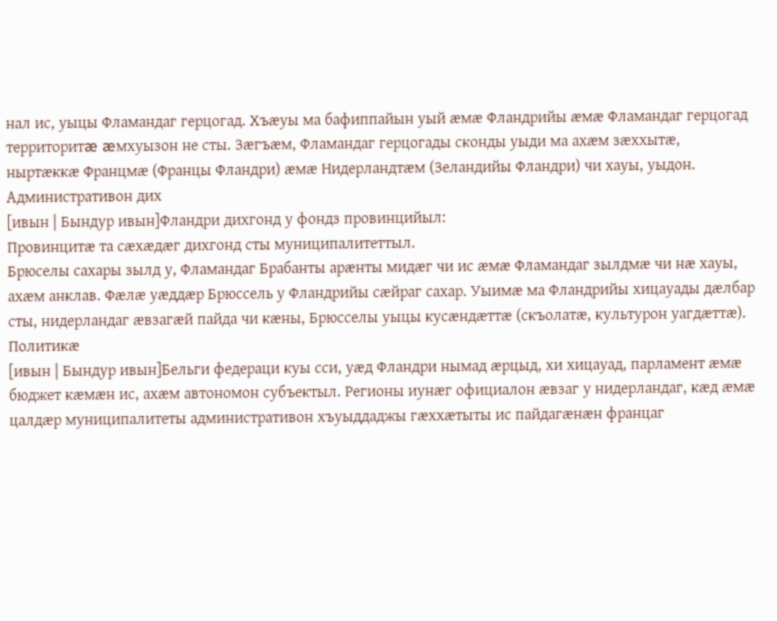нал ис, уыцы Фламандаг герцогад. Хъæуы ма бафиппайын уый æмæ Фландрийы æмæ Фламандаг герцогад территоритæ æмхуызон не сты. Зæгъæм, Фламандаг герцогады сконды уыди ма ахæм зæххытæ, ныртæккæ Францмæ (Францы Фландри) æмæ Нидерландтæм (Зеландийы Фландри) чи хауы, уыдон.
Административон дих
[ивын | Бындур ивын]Фландри дихгонд у фондз провинцийыл:
Провинцитæ та сæхæдæг дихгонд сты муниципалитеттыл.
Брюселы сахары зылд у, Фламандаг Брабанты арæнты мидæг чи ис æмæ Фламандаг зылдмæ чи нæ хауы, ахæм анклав. Фæлæ уæддæр Брюссель у Фландрийы сæйраг сахар. Уыимæ ма Фландрийы хицауады дæлбар сты, нидерландаг æвзагæй пайда чи кæны, Брюсселы уыцы кусæндæттæ (скъолатæ, культурон уагдæттæ).
Политикæ
[ивын | Бындур ивын]Бельги федераци куы сси, уæд Фландри нымад æрцыд, хи хицауад, парламент æмæ бюджет кæмæн ис, ахæм автономон субъектыл. Регионы иунæг официалон æвзаг у нидерландаг, кæд æмæ цалдæр муниципалитеты административон хъуыддаджы гæххæтыты ис пайдагæнæн францаг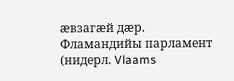æвзагæй дæр.
Фламандийы парламент (нидерл. Vlaams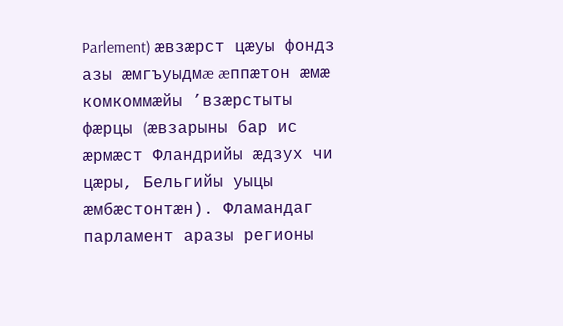Parlement) æвзæрст цæуы фондз азы æмгъуыдмæ æппæтон æмæ комкоммæйы ’взæрстыты фæрцы (æвзарыны бар ис æрмæст Фландрийы æдзух чи цæры, Бельгийы уыцы æмбæстонтæн). Фламандаг парламент аразы регионы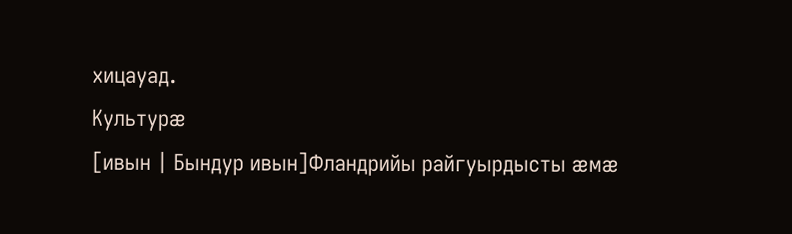хицауад.
Культурæ
[ивын | Бындур ивын]Фландрийы райгуырдысты æмæ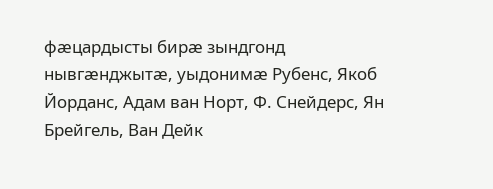фæцардысты бирæ зындгонд нывгæнджытæ, уыдонимæ Рубенс, Якоб Йорданс, Адам ван Норт, Ф. Снейдерс, Ян Брейгель, Ван Дейк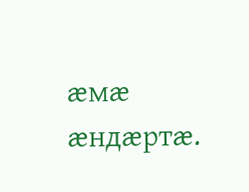æмæ æндæртæ.